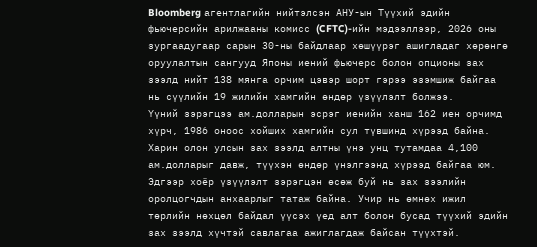Bloomberg агентлагийн нийтэлсэн АНУ-ын Түүхий эдийн фьючерсийн арилжааны комисс (CFTC)-ийн мэдээллээр, 2026 оны зургаадугаар сарын 30-ны байдлаар хөшүүрэг ашигладаг хөрөнгө оруулалтын сангууд Японы иений фьючерс болон опционы зах зээлд нийт 138 мянга орчим цэвэр шорт гэрээ эзэмшиж байгаа нь сүүлийн 19 жилийн хамгийн өндөр үзүүлэлт болжээ.
Үүний зэрэгцээ ам.долларын эсрэг иенийн ханш 162 иен орчимд хүрч, 1986 оноос хойших хамгийн сул түвшинд хүрээд байна. Харин олон улсын зах зээлд алтны үнэ унц тутамдаа 4,100 ам.долларыг давж, түүхэн өндөр үнэлгээнд хүрээд байгаа юм.
Эдгээр хоёр үзүүлэлт зэрэгцэн өсөж буй нь зах зээлийн оролцогчдын анхаарлыг татаж байна. Учир нь өмнөх ижил төрлийн нөхцөл байдал үүсэх үед алт болон бусад түүхий эдийн зах зээлд хүчтэй савлагаа ажиглагдаж байсан түүхтэй.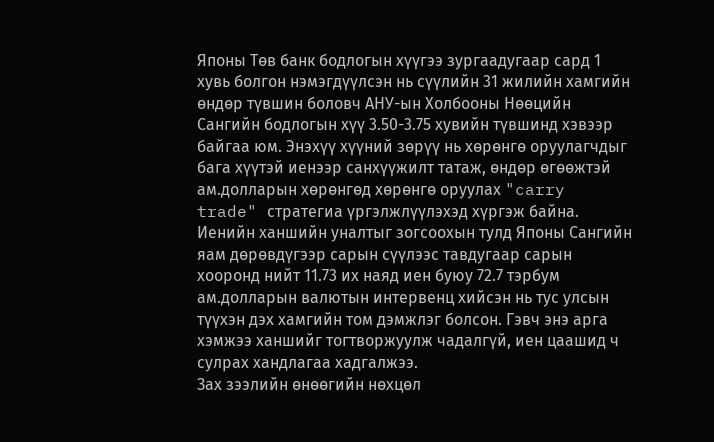Японы Төв банк бодлогын хүүгээ зургаадугаар сард 1 хувь болгон нэмэгдүүлсэн нь сүүлийн 31 жилийн хамгийн өндөр түвшин боловч АНУ-ын Холбооны Нөөцийн Сангийн бодлогын хүү 3.50-3.75 хувийн түвшинд хэвээр байгаа юм. Энэхүү хүүний зөрүү нь хөрөнгө оруулагчдыг бага хүүтэй иенээр санхүүжилт татаж, өндөр өгөөжтэй ам.долларын хөрөнгөд хөрөнгө оруулах "carry trade" стратегиа үргэлжлүүлэхэд хүргэж байна.
Иенийн ханшийн уналтыг зогсоохын тулд Японы Сангийн яам дөрөвдүгээр сарын сүүлээс тавдугаар сарын хооронд нийт 11.73 их наяд иен буюу 72.7 тэрбум ам.долларын валютын интервенц хийсэн нь тус улсын түүхэн дэх хамгийн том дэмжлэг болсон. Гэвч энэ арга хэмжээ ханшийг тогтворжуулж чадалгүй, иен цаашид ч сулрах хандлагаа хадгалжээ.
Зах зээлийн өнөөгийн нөхцөл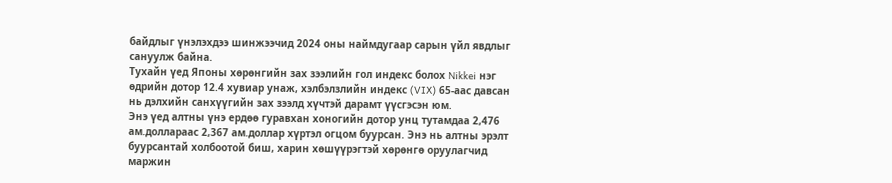байдлыг үнэлэхдээ шинжээчид 2024 оны наймдугаар сарын үйл явдлыг сануулж байна.
Тухайн үед Японы хөрөнгийн зах зээлийн гол индекс болох Nikkei нэг өдрийн дотор 12.4 хувиар унаж, хэлбэлзлийн индекс (VIX) 65-аас давсан нь дэлхийн санхүүгийн зах зээлд хүчтэй дарамт үүсгэсэн юм.
Энэ үед алтны үнэ ердөө гуравхан хоногийн дотор унц тутамдаа 2,476 ам.доллараас 2,367 ам.доллар хүртэл огцом буурсан. Энэ нь алтны эрэлт буурсантай холбоотой биш, харин хөшүүрэгтэй хөрөнгө оруулагчид маржин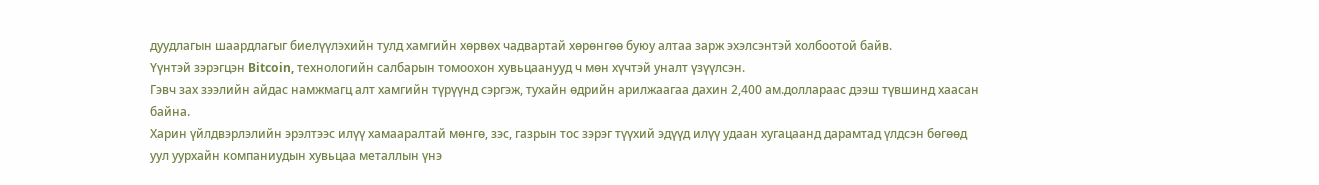дуудлагын шаардлагыг биелүүлэхийн тулд хамгийн хөрвөх чадвартай хөрөнгөө буюу алтаа зарж эхэлсэнтэй холбоотой байв.
Үүнтэй зэрэгцэн Bitcoin, технологийн салбарын томоохон хувьцаанууд ч мөн хүчтэй уналт үзүүлсэн.
Гэвч зах зээлийн айдас намжмагц алт хамгийн түрүүнд сэргэж, тухайн өдрийн арилжаагаа дахин 2,400 ам.доллараас дээш түвшинд хаасан байна.
Харин үйлдвэрлэлийн эрэлтээс илүү хамааралтай мөнгө, зэс, газрын тос зэрэг түүхий эдүүд илүү удаан хугацаанд дарамтад үлдсэн бөгөөд уул уурхайн компаниудын хувьцаа металлын үнэ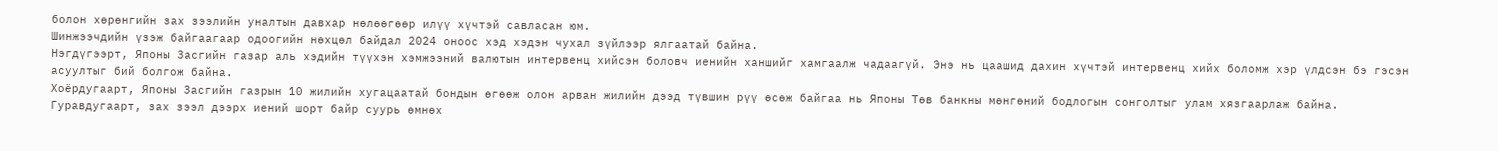болон хөрөнгийн зах зээлийн уналтын давхар нөлөөгөөр илүү хүчтэй савласан юм.
Шинжээчдийн үзэж байгаагаар одоогийн нөхцөл байдал 2024 оноос хэд хэдэн чухал зүйлээр ялгаатай байна.
Нэгдүгээрт, Японы Засгийн газар аль хэдийн түүхэн хэмжээний валютын интервенц хийсэн боловч иенийн ханшийг хамгаалж чадаагүй. Энэ нь цаашид дахин хүчтэй интервенц хийх боломж хэр үлдсэн бэ гэсэн асуултыг бий болгож байна.
Хоёрдугаарт, Японы Засгийн газрын 10 жилийн хугацаатай бондын өгөөж олон арван жилийн дээд түвшин рүү өсөж байгаа нь Японы Төв банкны мөнгөний бодлогын сонголтыг улам хязгаарлаж байна.
Гуравдугаарт, зах зээл дээрх иений шорт байр суурь өмнөх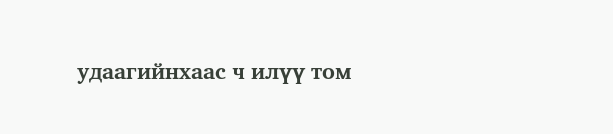удаагийнхаас ч илүү том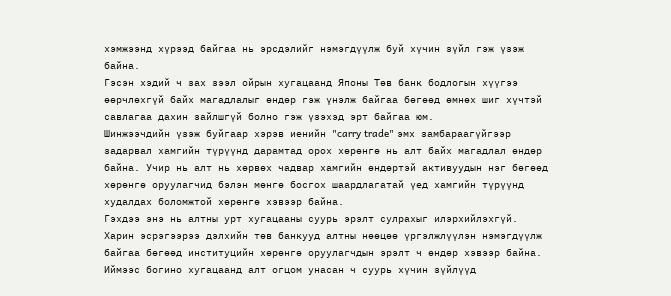хэмжээнд хүрээд байгаа нь эрсдэлийг нэмэгдүүлж буй хүчин зүйл гэж үзэж байна.
Гэсэн хэдий ч зах зээл ойрын хугацаанд Японы Төв банк бодлогын хүүгээ өөрчлөхгүй байх магадлалыг өндөр гэж үнэлж байгаа бөгөөд өмнөх шиг хүчтэй савлагаа дахин зайлшгүй болно гэж үзэхэд эрт байгаа юм.
Шинжээчдийн үзэж буйгаар хэрэв иенийн "carry trade" эмх замбараагүйгээр задарвал хамгийн түрүүнд дарамтад орох хөрөнгө нь алт байх магадлал өндөр байна. Учир нь алт нь хөрвөх чадвар хамгийн өндөртэй активуудын нэг бөгөөд хөрөнгө оруулагчид бэлэн мөнгө босгох шаардлагатай үед хамгийн түрүүнд худалдах боломжтой хөрөнгө хэвээр байна.
Гэхдээ энэ нь алтны урт хугацааны суурь эрэлт сулрахыг илэрхийлэхгүй. Харин эсрэгээрээ дэлхийн төв банкууд алтны нөөцөө үргэлжлүүлэн нэмэгдүүлж байгаа бөгөөд институцийн хөрөнгө оруулагчдын эрэлт ч өндөр хэвээр байна.
Иймээс богино хугацаанд алт огцом унасан ч суурь хүчин зүйлүүд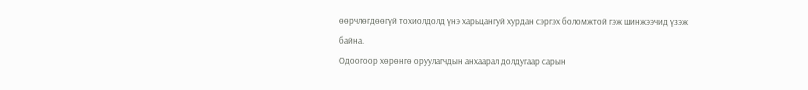өөрчлөгдөөгүй тохиолдолд үнэ харьцангуй хурдан сэргэх боломжтой гэж шинжээчид үзэж байна.
Одоогоор хөрөнгө оруулагчдын анхаарал долдугаар сарын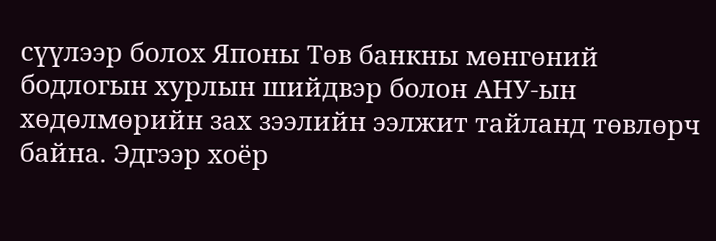сүүлээр болох Японы Төв банкны мөнгөний бодлогын хурлын шийдвэр болон АНУ-ын хөдөлмөрийн зах зээлийн ээлжит тайланд төвлөрч байна. Эдгээр хоёр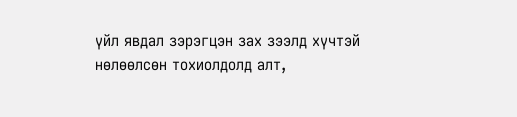үйл явдал зэрэгцэн зах зээлд хүчтэй нөлөөлсөн тохиолдолд алт,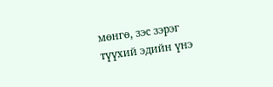мөнгө, зэс зэрэг түүхий эдийн үнэ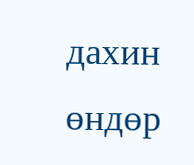дахин өндөр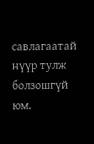савлагаатай нүүр тулж болзошгүй юм.